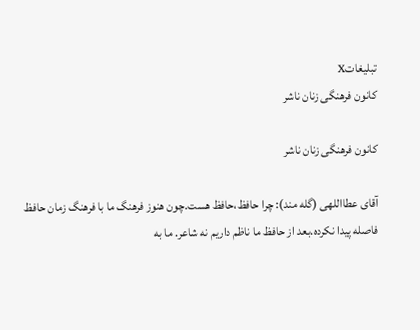تبليغاتX
کانون فرهنگی زنان ناشر

کانون فرهنگی زنان ناشر

آقای عطااللهی (گله مند): چرا حافظ،حافظ هست.چون هنوز فرهنگ ما با فرهنگ زمان حافظ  فاصله پیدا نکرده.بعد از حافظ ما ناظم داریم نه شاعر. ما به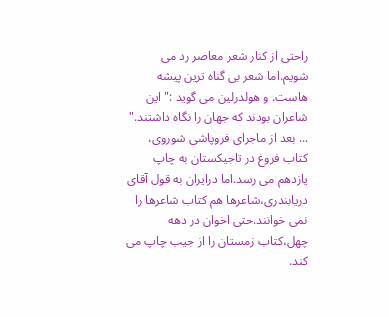راحتی از کنار شعر معاصر رد می شویم.اما شعر بی گناه ترین پیشه هاست. و هولدرلین می گوید :" این شاعران بودند که جهان را نگاه داشتند." ... بعد از ماجرای فروپاشی شوروی، کتاب فروغ در تاجیکستان به چاپ یازدهم می رسد.اما درایران به قول آقای دریابندری،شاعرها هم کتاب شاعرها را نمی خوانند.حتی اخوان در دهه چهل،کتاب زمستان را از جیب چاپ می کند.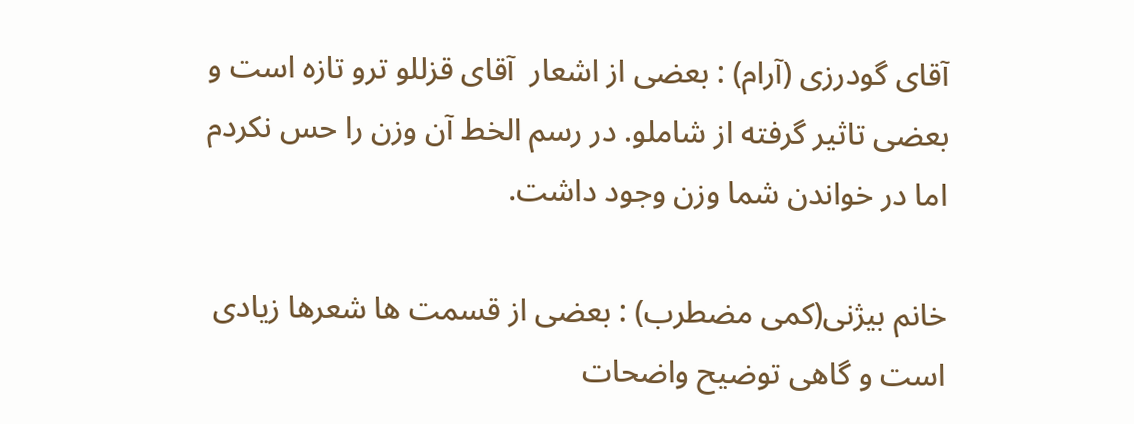آقای گودرزی (آرام) : بعضی از اشعار  آقای قزللو ترو تازه است و بعضی تاثیر گرفته از شاملو. در رسم الخط آن وزن را حس نکردم اما در خواندن شما وزن وجود داشت.

خانم بیژنی(کمی مضطرب) : بعضی از قسمت ها شعرها زیادی است و گاهی توضیح واضحات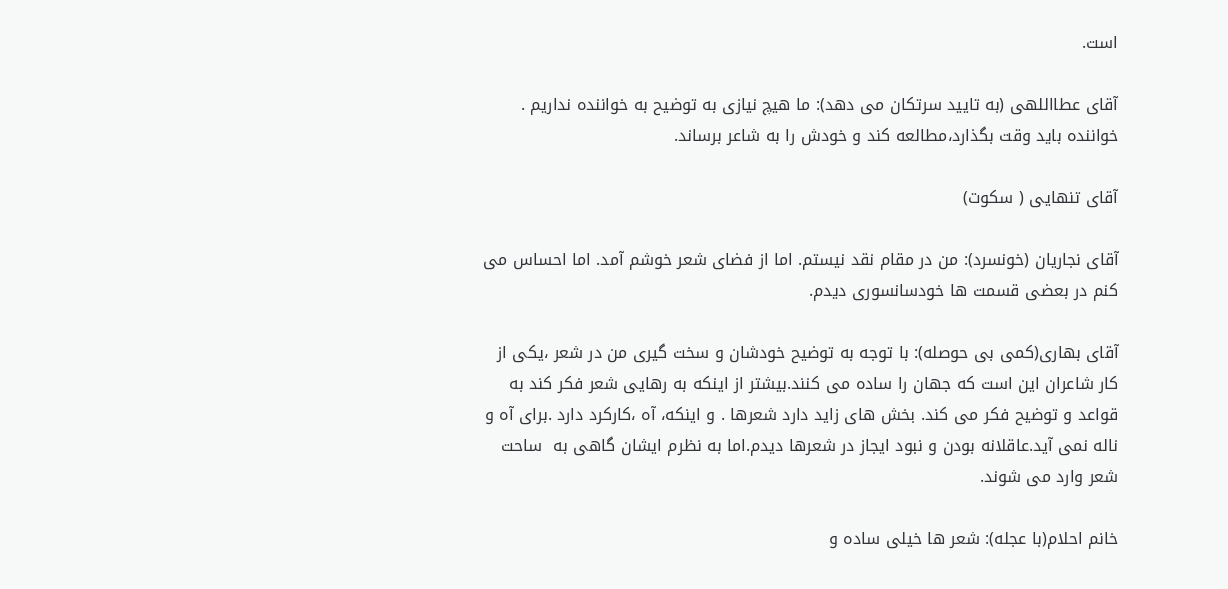است.

آقای عطااللهی (به تایید سرتکان می دهد): ما هیچ نیازی به توضیح به خواننده نداریم . خواننده باید وقت بگذارد،مطالعه کند و خودش را به شاعر برساند.

آقای تنهایی ( سکوت)

آقای نجاریان (خونسرد): من در مقام نقد نیستم. اما از فضای شعر خوشم آمد. اما احساس می کنم در بعضی قسمت ها خودسانسوری دیدم.

آقای بهاری(کمی بی حوصله): با توجه به توضیح خودشان و سخت گیری من در شعر ،یکی از کار شاعران این است که جهان را ساده می کنند.بیشتر از اینکه به رهایی شعر فکر کند به قواعد و توضیح فکر می کند. بخش های زاید دارد شعرها . و اینکه، آه ،کارکرد دارد .برای آه و ناله نمی آید.عاقلانه بودن و نبود ایجاز در شعرها دیدم.اما به نظرم ایشان گاهی به  ساحت شعر وارد می شوند.

خانم احلام(با عجله): شعر ها خیلی ساده و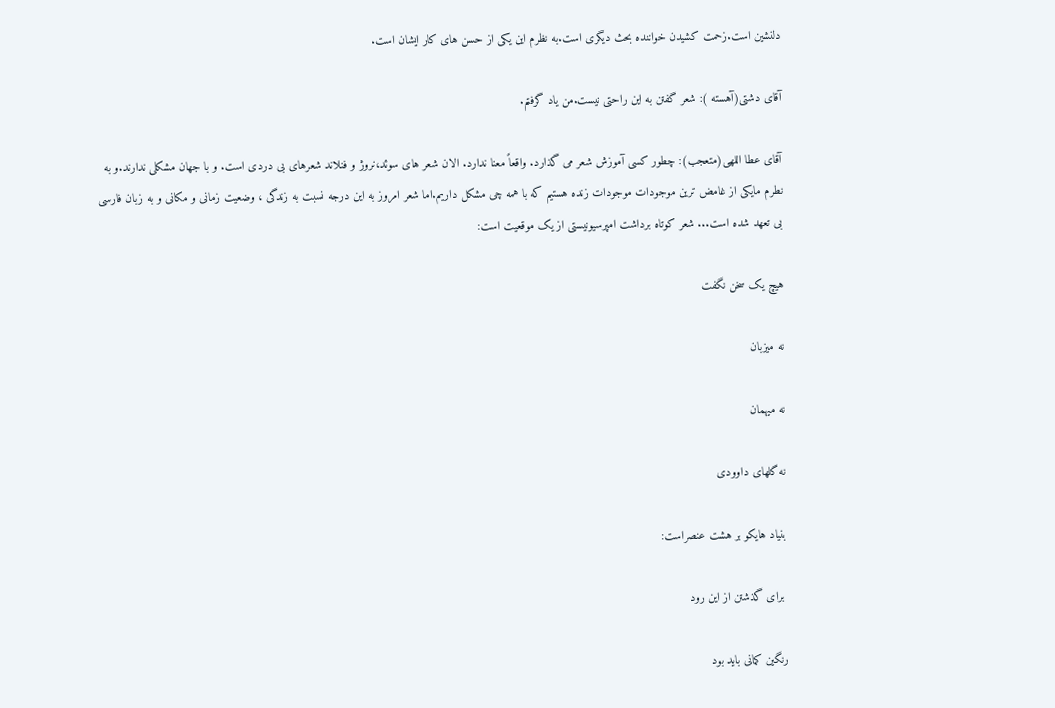دلنشین است.زحمت کشیدن خواننده بحث دیگری است.به نظرم این یکی از حسن های کار ایشان است.

آقای دشتی(آهسته ): شعر گفتن به این راحتی نیست.من یاد گرفتم.

آقای عطا اللهی(متعجب): چطور کسی آموزش شعر می گذارد. واقعاً معنا ندارد. الان شعر های سوئد،نروژ و فنلاند شعرهای بی دردی است. و با جهان مشکلی ندارند.و به نطرم مایکی از غامض ترین موجودات موجودات زنده هستیم که با همه چی مشکل داریم.اما شعر امروز به این درجه نسبت به زندگی ، وضعیت زمانی و مکانی و به زبان فارسی بی تعهد شده است... شعر کوتاه برداشت امپرسیونیستی از یک موقعیت است:

هیچ یک سخن نگفت

نه میزبان

نه میهمان

نه گلهای داوودی

بنیاد هایکو بر هشت عنصراست:

 برای گذشتن از این رود

رنگین کمانی باید بود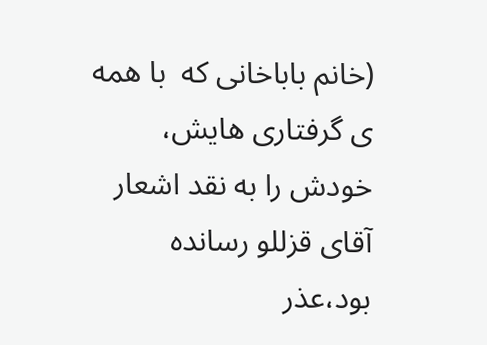(خانم باباخانی که  با همه ی گرفتاری هایش، خودش را به نقد اشعار آقای قزللو رسانده بود،عذر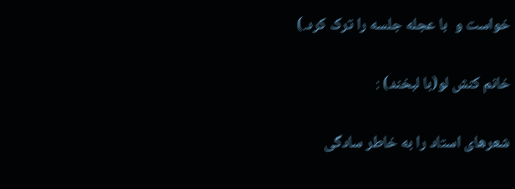خواست و  با عجله جلسه را ترک کرد.)

خانم کنش لو(با لبخند) :

شعرهای استاد را به خاطر سادگی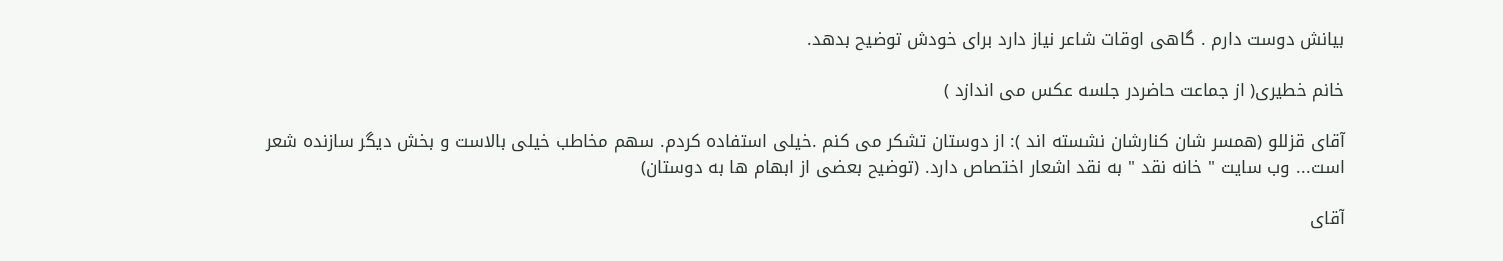بیانش دوست دارم . گاهی اوقات شاعر نیاز دارد برای خودش توضیح بدهد.

خانم خطیری( از جماعت حاضردر جلسه عکس می اندازد )

آقای قزللو (همسر شان کنارشان نشسته اند ): از دوستان تشکر می کنم .خیلی استفاده کردم. سهم مخاطب خیلی بالاست و بخش دیگر سازنده شعر است... وب سایت " خانه نقد " به نقد اشعار اختصاص دارد. (توضیح بعضی از ابهام ها به دوستان)

آقای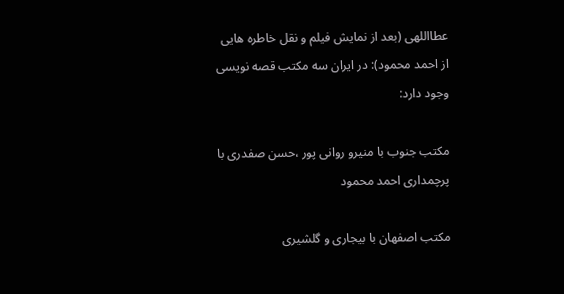عطااللهی (بعد از نمایش فیلم و نقل خاطره هایی از احمد محمود): در ایران سه مکتب قصه نویسی وجود دارد:

مکتب جنوب با منیرو روانی پور ،حسن صفدری با پرچمداری احمد محمود

مکتب اصفهان با بیجاری و گلشیری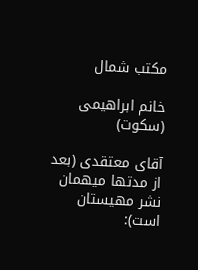مکتب شمال

خانم ابراهیمی (سکوت)

آقای معتقدی (بعد از مدتها میهمان نشر مهیستان است):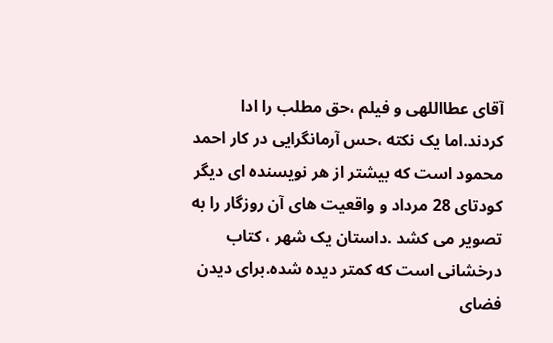آقای عطااللهی و فیلم ،حق مطلب را ادا کردند.اما یک نکته ،حس آرمانگرایی در کار احمد محمود است که بیشتر از هر نویسنده ای دیگر کودتای 28 مرداد و واقعیت های آن روزگار را به تصویر می کشد .داستان یک شهر ، کتاب درخشانی است که کمتر دیده شده.برای دیدن فضای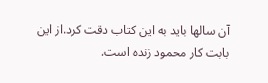آن سالها باید به این کتاب دقت کرد.از این بابت کار محمود زنده است.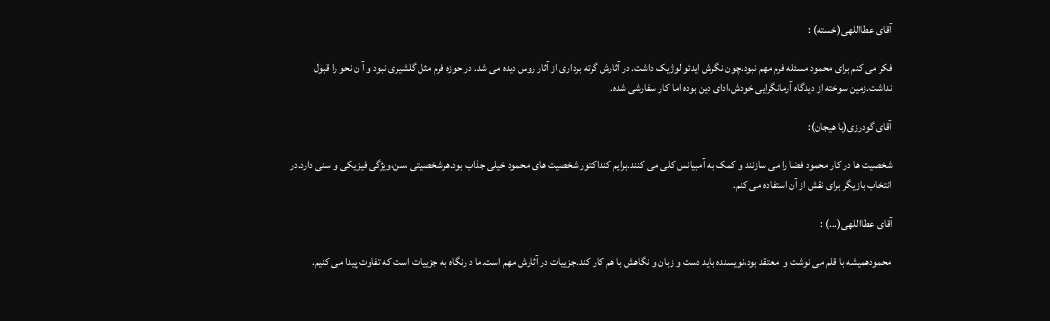آقای عطااللهی(خسته) :

فکر می کنم برای محمود مسئله فرم مهم نبود.چون نگرش ایدئو لوژیک داشت. در آثارش گرته برداری از آثار روس دیده می شد. در حوزه فرم مثل گلشیری نبود و آ ن نحو را قبول نداشت.زمین سوخته از دیدگاه آرمانگرایی خودش،ادای دین بوده اما کار سفارشی شده.

آقای گودرزی(با هیجان):

شخصیت ها در کار محمود فضا را می سازنند و کمک به آمبیانس کلی می کنند.برایم کنداکتور شخصیت های محمود خیلی جذاب بود.هرشخصیتی ،سن،ویژگی فیزیکی و سنی دارد.در انتخاب بازیگر برای نقش از آن استفاده می کنم.

آقای عطااللهی(...) :

محمودهمیشه با قلم می نوشت و  معتقد بود،نویسنده باید دست و زبان و نگاهش با هم کار کند.جزییات در آثارش مهم است.ما د رنگاه به جزییات است که تفاوت پیدا می کنیم.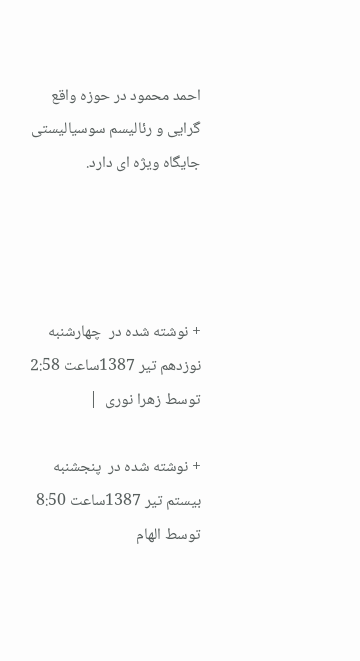احمد محمود در حوزه واقع گرایی و رئالیسم سوسیالیستی جایگاه ویژه ای دارد.




+ نوشته شده در  چهارشنبه نوزدهم تیر 1387ساعت 2:58  توسط زهرا نوری  |

+ نوشته شده در  پنجشنبه بیستم تیر 1387ساعت 8:50  توسط الهام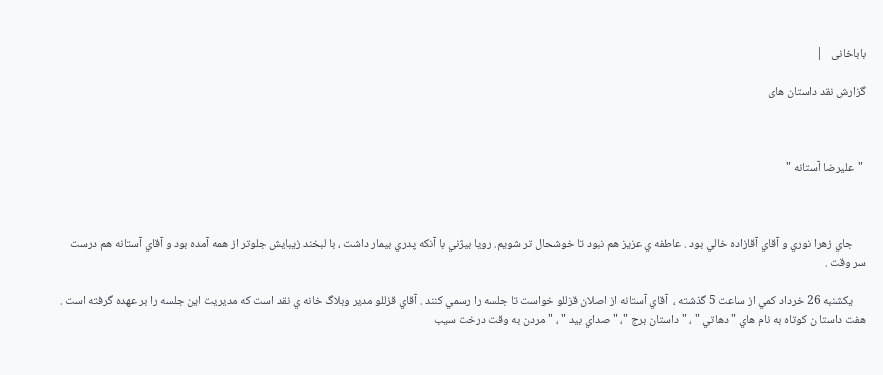باباخانی   |

گزارش نقد داستان های



 "علیرضا آستانه "



     جاي زهرا نوري و آقاي آقازاده خالي بود . عاطفه ي عزيز هم نبود تا خوشحال تر شويم. رويا بيژني با آنكه پدري بيمار داشت ، با لبخند زيبايش جلوتر از همه آمده بود و آقاي آستانه هم درست سر وقت .

     يكشنبه 26 خرداد كمي از ساعت 5 گذشته ،  آقاي آستانه از اصلان قزللو خواست تا جلسه را رسمي كنند . آقاي قزللو مدير وبلاگ خانه ي نقد است كه مديريت اين جلسه را بر عهده گرفته است . هفت داستا ن كوتاه به نام هاي " دهاتي " ، " داستان برج "، " صداي بيد " ، "مردن به وقت درخت سيب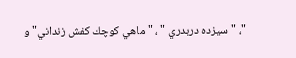"، " سيزده دربدري " ، " ماهي كوچك كفش زنداني" و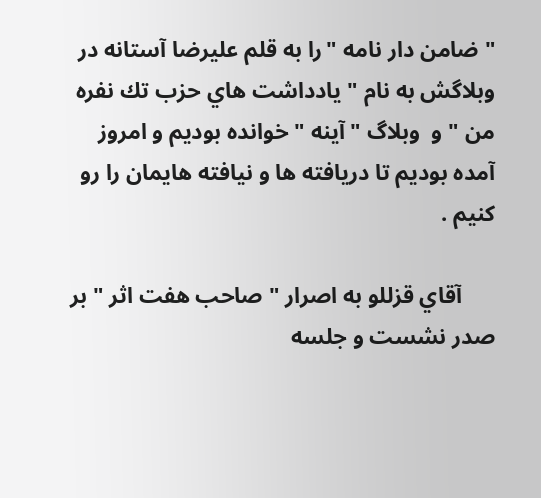" ضامن دار نامه "را به قلم عليرضا آستانه در وبلاگش به نام " يادداشت هاي حزب تك نفره من " و  وبلاگ "آينه " خوانده بوديم و امروز آمده بوديم تا دريافته ها و نيافته هايمان را رو كنيم .

      آقاي قزللو به اصرار " صاحب هفت اثر " بر صدر نشست و جلسه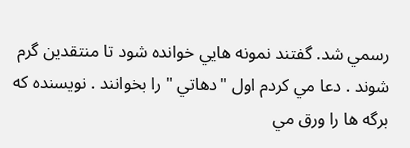رسمي شد. گفتند نمونه هايي خوانده شود تا منتقدين گرم شوند . دعا مي كردم اول "دهاتي " را بخوانند . نويسنده كه برگه ها را ورق مي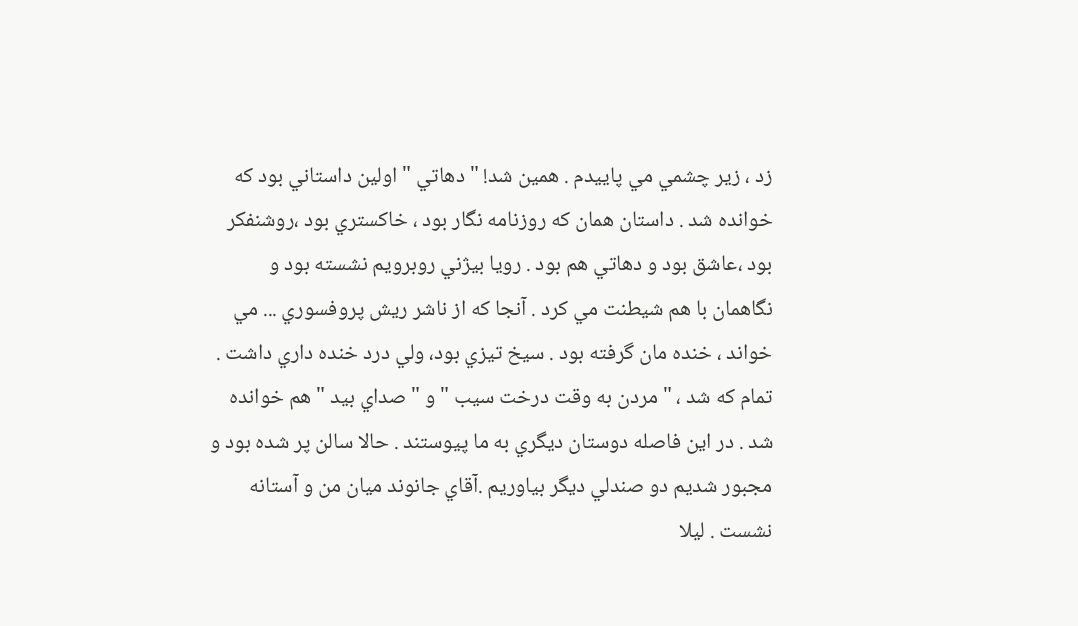زد ، زير چشمي مي پاييدم . همين شد! " دهاتي " اولين داستاني بود كه خوانده شد . داستان همان كه روزنامه نگار بود ، خاكستري بود ،روشنفكر بود ،عاشق بود و دهاتي هم بود . رويا بيژني روبرويم نشسته بود و نگاهمان با هم شيطنت مي كرد . آنجا كه از ناشر ريش پروفسوري ... مي خواند ، خنده مان گرفته بود . سيخ تيزي بود، ولي درد خنده داري داشت . تمام كه شد ، " مردن به وقت درخت سيب "و " صداي بيد " هم خوانده شد . در اين فاصله دوستان ديگري به ما پيوستند . حالا سالن پر شده بود و مجبور شديم دو صندلي ديگر بياوريم .آقاي جانوند ميان من و آستانه نشست . ليلا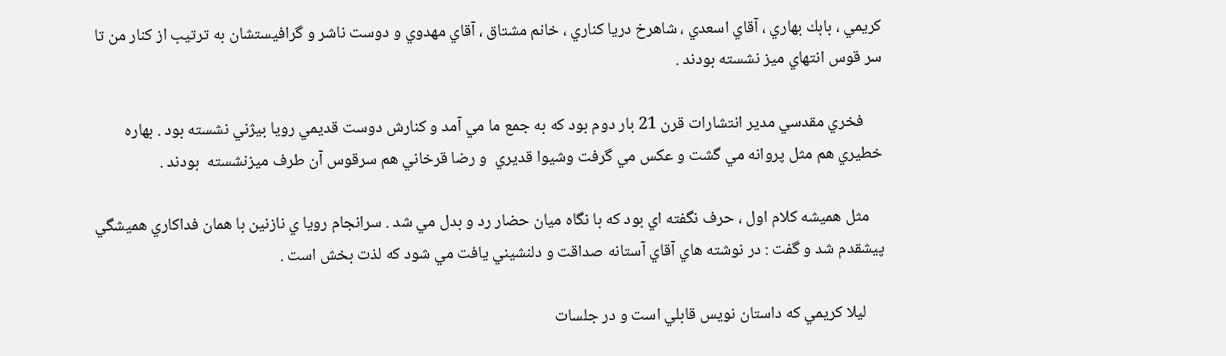كريمي ، بابك بهاري ، آقاي اسعدي ، شاهرخ دريا کناري ، خانم مشتاق ، آقاي مهدوي و دوست ناشر و گرافيستشان به ترتيب از كنار من تا سر قوس انتهاي ميز نشسته بودند .

     فخري مقدسي مدير انتشارات قرن 21 بار دوم بود كه به جمع ما مي آمد و كنارش دوست قديمي رويا بيژني نشسته بود . بهاره خطيري هم مثل پروانه مي گشت و عكس مي گرفت وشيوا قديري  و رضا قرخاني هم سرقوس آن طرف ميزنشسته  بودند .

    مثل هميشه كلام اول ، حرف نگفته اي بود كه با نگاه ميان حضار رد و بدل مي شد . سرانجام رويا ي نازنين با همان فداكاري هميشگي پيشقدم شد و گفت : در نوشته هاي آقاي آستانه صداقت و دلنشيني يافت مي شود كه لذت بخش است .

     ليلا كريمي كه داستان نويس قابلي است و در جلسات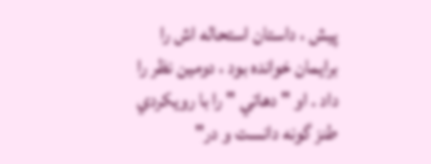پيش ، داستان استحاله اش را برايمان خوانده بود ، دومين نظر را داد . او " دهاتي " را با رويكردي طنز گونه دانست و در"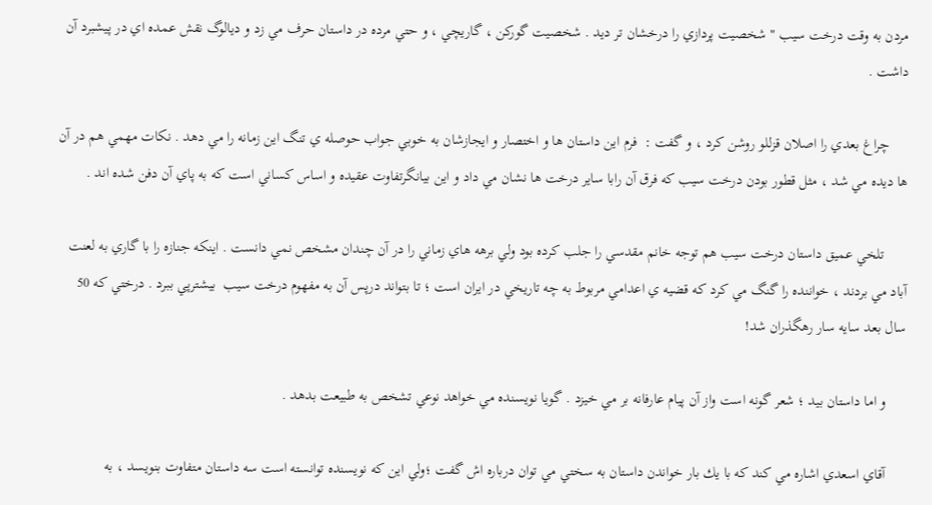مردن به وقت درخت سيب " شخصيت پردازي را درخشان تر ديد . شخصيت گوركن ، گاريچي ، و حتي مرده در داستان حرف مي زد و ديالوگ نقش عمده اي در پيشبرد آن داشت .

     چراغ بعدي را اصلان قزللو روشن كرد ، و گفت :  فرم اين داستان ها و اختصار و ايجازشان به خوبي جواب حوصله ي تنگ اين زمانه را مي دهد . نكات مهمي هم در آن ها ديده مي شد ، مثل قطور بودن درخت سيب كه فرق آن رابا ساير درخت ها نشان مي داد و اين بيانگرتفاوت عقيده و اساس كساني است كه به پاي آن دفن شده اند .

      تلخي عميق داستان درخت سيب هم توجه خانم مقدسي را جلب كرده بود ولي برهه هاي زماني را در آن چندان مشخص نمي دانست . اينكه جنازه را با گاري به لعنت آباد مي بردند ، خواننده را گنگ مي كرد كه قضيه ي اعدامي مربوط به چه تاريخي در ايران است ؛ تا بتواند درپس آن به مفهوم درخت سيب  بيشترپي ببرد . درختي كه 50 سال بعد سايه سار رهگذران شد!

     و اما داستان بيد ؛ شعر گونه است واز آن پيام عارفانه بر مي خيزد . گويا نويسنده مي خواهد نوعي تشخص به طبيعت بدهد .

     آقاي اسعدي اشاره مي كند كه با يك بار خواندن داستان به سختي مي توان درباره اش گفت ؛‌ولي اين كه نويسنده توانسته است سه داستان متفاوت بنويسد ، به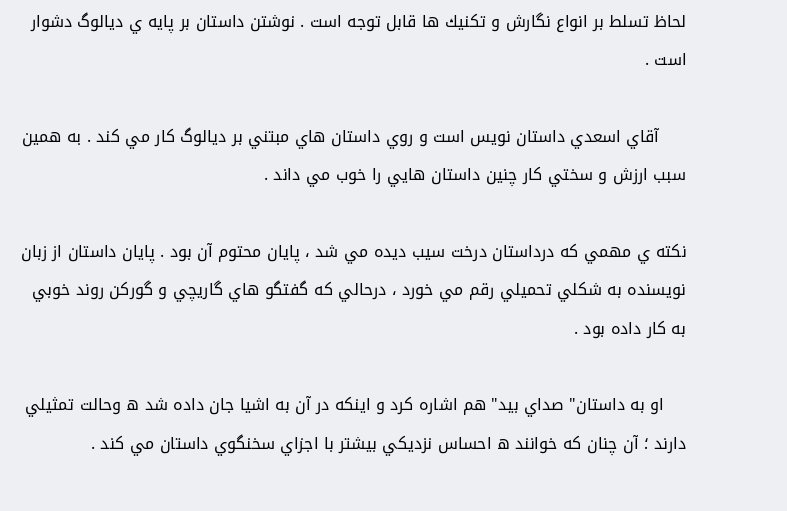لحاظ تسلط بر انواع نگارش و تكنيك ها قابل توجه است . نوشتن داستان بر پايه ي ديالوگ دشوار است .

     آقاي اسعدي داستان نويس است و روي داستان هاي مبتني بر ديالوگ كار مي كند . به همين سبب ارزش و سختي كار چنين داستان هايي را خوب مي داند .

نكته ي مهمي كه درداستان درخت سيب ديده مي شد ، پايان محتوم آن بود . پايان داستان از زبان نويسنده به شكلي تحميلي رقم مي خورد ، درحالي كه گفتگو هاي گاريچي و گوركن روند خوبي به كار داده بود .

    او به داستان" صداي بيد" هم اشاره كرد و اينكه در آن به اشيا جان داده شد ه وحالت تمثيلي دارند ؛ آن چنان كه خوانند ه احساس نزديكي بيشتر با اجزاي سخنگوي داستان مي كند .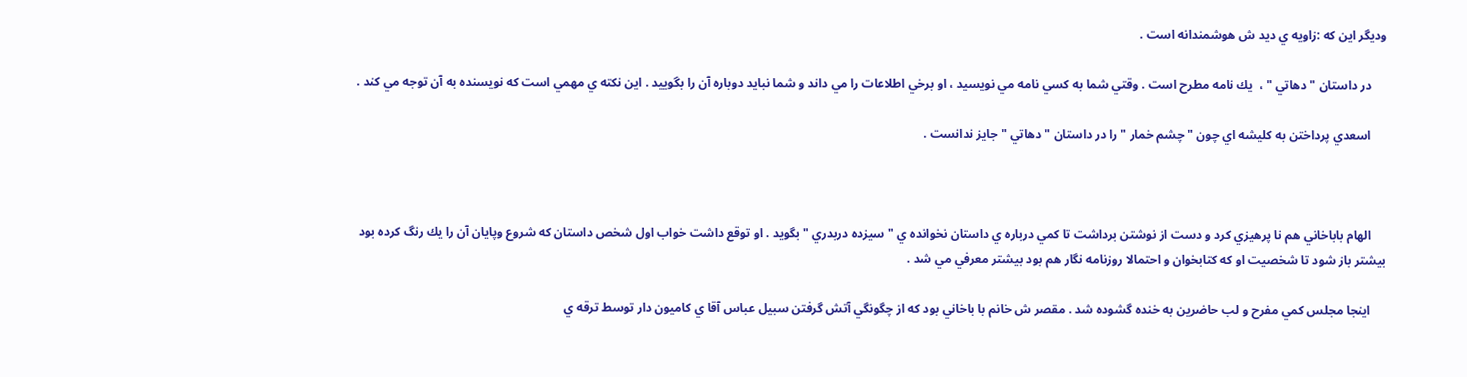وديگر اين كه :زاويه ي ديد ش هوشمندانه است .

     در داستان " دهاتي " ،  يك نامه مطرح است . وقتي شما به كسي نامه مي نويسيد ، او برخي اطلاعات را مي داند و شما نبايد دوباره آن را بگوييد . اين نكته ي مهمي است كه نويسنده به آن توجه مي كند .

     اسعدي پرداختن به كليشه اي چون " چشم خمار " را در داستان " دهاتي " جايز ندانست .



     الهام باباخاني هم نا پرهيزي كرد و دست از نوشتن برداشت تا كمي درباره ي داستان نخوانده ي " سيزده دربدري " بگويد . او توقع داشت خواب اول شخص داستان كه شروع وپايان آن را يك رنگ كرده بود بيشتر باز شود تا شخصيت او كه كتابخوان و احتمالا روزنامه نگار هم بود بيشتر معرفي مي شد .

     اينجا مجلس كمي مفرح و لب حاضرين به خنده گشوده شد . مقصر ش خانم با باخاني بود كه از چگونگي آتش گرفتن سبيل عباس آقا ي كاميون دار توسط ترقه ي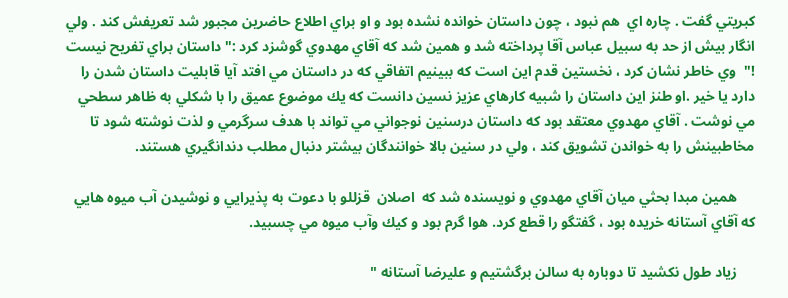كبريتي گفت . چاره اي  هم نبود ، چون داستان خوانده نشده بود و او براي اطلاع حاضرين مجبور شد تعريفش كند . ولي انگار بيش از حد به سبيل عباس آقا پرداخته شد و همين شد كه آقاي مهدوي گوشزد كرد :"داستان براي تفريح نيست !"  وي خاطر نشان كرد ، نخستين قدم اين است كه ببينيم اتفاقي كه در داستان مي افتد آيا قابليت داستان شدن را دارد يا خير .او طنز اين داستان را شبيه كارهاي عزيز نسين دانست كه يك موضوع عميق را با شكلي به ظاهر سطحي مي نوشت . آقاي مهدوي معتقد بود كه داستان درسنين نوجواني مي تواند با هدف سرگرمي و لذت نوشته شود تا مخاطبينش را به خواندن تشويق كند ، ولي در سنين بالا خوانندگان بيشتر دنبال مطلب دندانگيري هستند.

     همين مبدا بحثي ميان آقاي مهدوي و نويسنده شد كه  اصلان  قزللو با دعوت به پذيرايي و نوشيدن آب ميوه هايي كه آقاي آستانه خريده بود ، گفتگو را قطع كرد. هوا گرم بود و كيك وآب ميوه مي چسبيد.

     زياد طول نكشيد تا دوباره به سالن برگشتيم و عليرضا آستانه "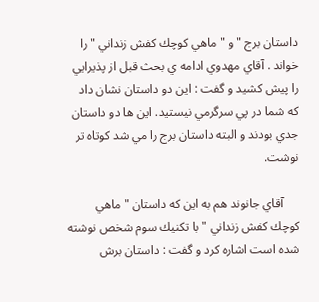داستان برج " و " ماهي كوچك كفش زنداني " را خواند . آقاي مهدوي ادامه ي بحث قبل از پذيرايي را پيش كشيد و گفت : اين دو داستان نشان داد كه شما در پي سرگرمي نيستيد. اين ها دو داستان جدي بودند و البته داستان برج را مي شد كوتاه تر نوشت.

     آقاي جانوند هم به اين كه داستان "ماهي كوچك كفش زنداني " با تكنيك سوم شخص نوشته شده است اشاره كرد و گفت : داستان برش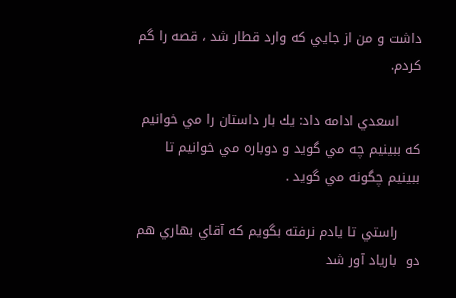داشت و من از جايي كه وارد قطار شد ، قصه را گم كردم.

     اسعدي ادامه داد: يك بار داستان را مي خوانيم كه ببينيم چه مي گويد و دوباره مي خوانيم تا ببينيم چگونه مي گويد .

     راستي تا يادم نرفته بگويم كه آقاي بهاري هم دو  بار‌ياد آور شد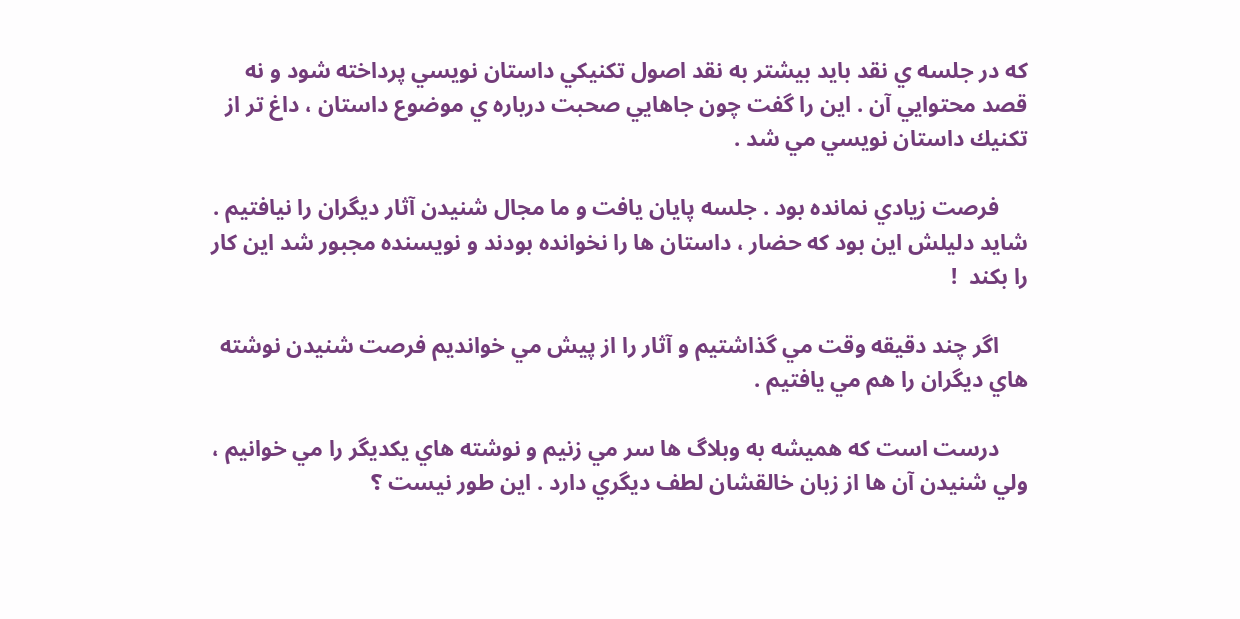كه در جلسه ي نقد بايد بيشتر به نقد اصول تكنيكي داستان نويسي پرداخته شود و نه قصد محتوايي آن . اين را گفت چون جاهايي صحبت درباره ي موضوع داستان ، داغ تر از تكنيك داستان نويسي مي شد .

     فرصت زيادي نمانده بود . جلسه پايان يافت و ما مجال شنيدن آثار ديگران را نيافتيم . شايد دليلش اين بود كه حضار ، داستان ها را نخوانده بودند و نويسنده مجبور شد اين كار را بكند  !

     اگر چند دقيقه وقت مي گذاشتيم و آثار را از پيش مي خوانديم فرصت شنيدن نوشته هاي ديگران را هم مي يافتيم .

     درست است كه هميشه به وبلاگ ها سر مي زنيم و نوشته هاي يكديگر را مي خوانيم ، ولي شنيدن آن ها از زبان خالقشان لطف ديگري دارد . اين طور نيست ؟‌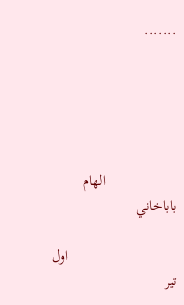.......





                   الهام باباخاني

                             اول تير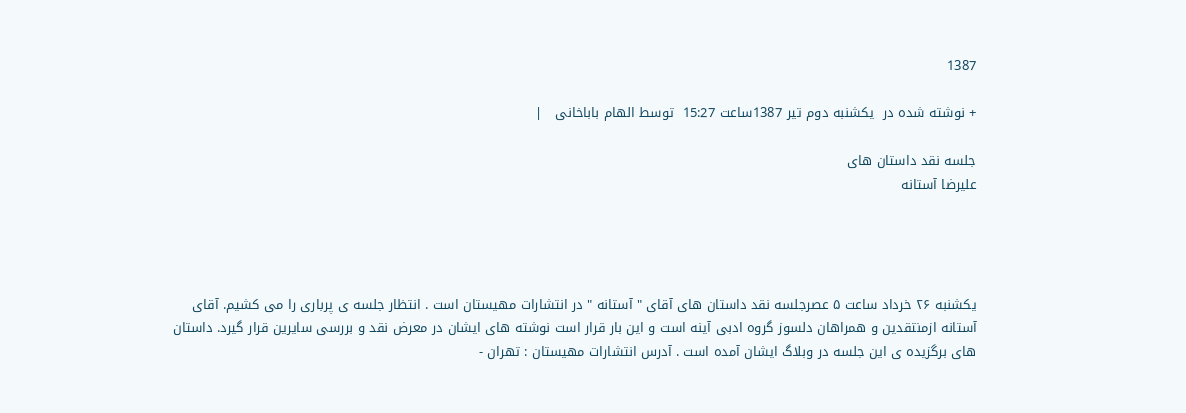1387

+ نوشته شده در  یکشنبه دوم تیر 1387ساعت 15:27  توسط الهام باباخانی   |

جلسه نقد داستان های
علیرضا آستانه




یکشنبه ۲۶ خرداد ساعت ۵ عصرجلسه نقد داستان های آقای " آستانه " در انتشارات مهیستان است . انتظار جلسه ی پرباری را می کشیم. آقای آستانه ازمنتقدین و همراهان دلسوز گروه ادبی آینه است و این بار قرار است نوشته های ایشان در معرض نقد و بررسی سایرین قرار گیرد. داستان های برگزیده ی این جلسه در وبلاگ ایشان آمده است . آدرس انتشارات مهیستان : تهران -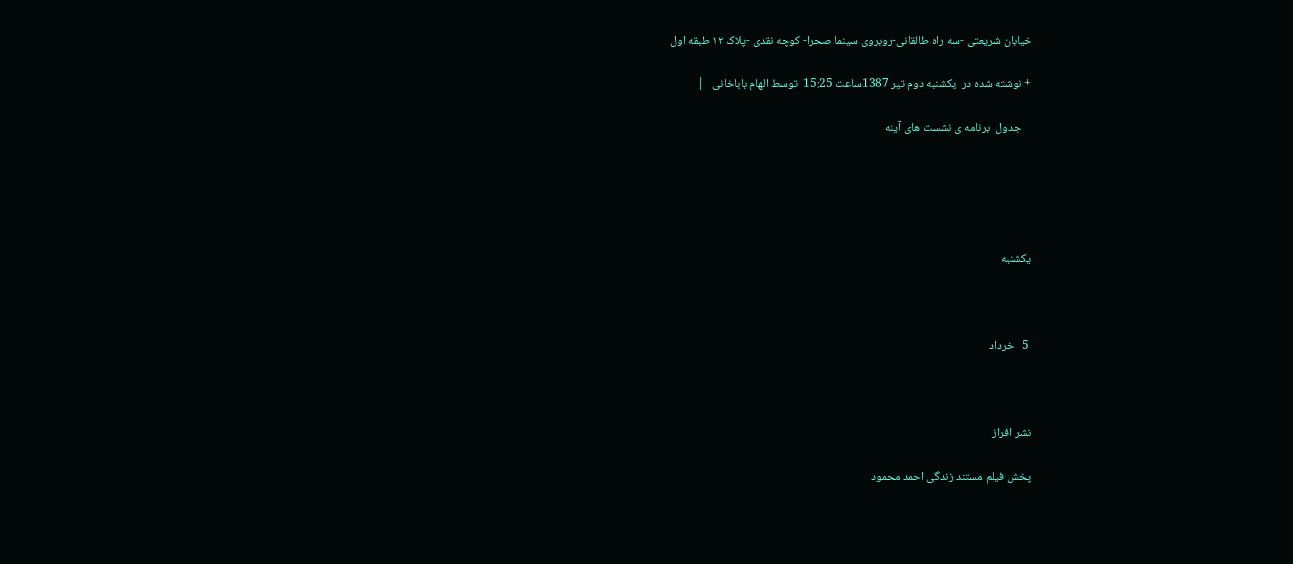خیابان شریعتی -سه راه طالقانی-روبروی سینما صحرا- کوچه نقدی -پلاک ۱۲ طبقه اول

+ نوشته شده در  یکشنبه دوم تیر 1387ساعت 15:25  توسط الهام باباخانی   |

    جدول  برنامه ی نشست های آینه





یکشنبه



 5   خرداد



نشر افراز

پخش فیلم مستند زندگی احمد محمود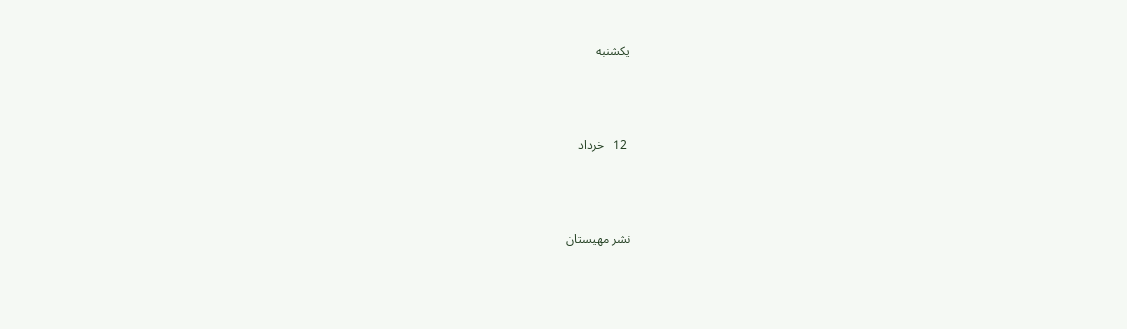یکشنبه



 12   خرداد



نشر مهیستان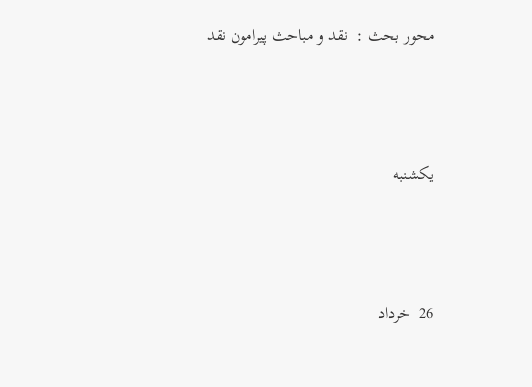محور بحث :  نقد و مباحث پیرامون نقد



یکشنبه



26  خرداد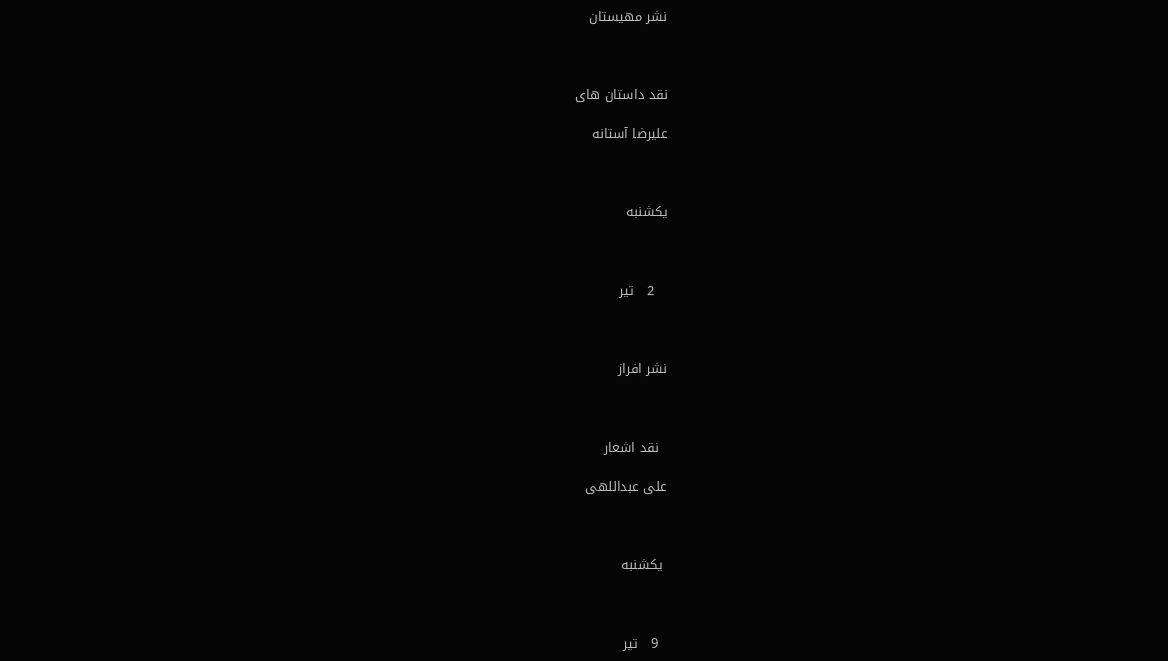نشر مهیستان



نقد داستان های

علیرضا آستانه



یکشنبه



   2   تیر



نشر افراز



  نقد اشعار

علی عبداللهی



 یکشنبه



  9   تیر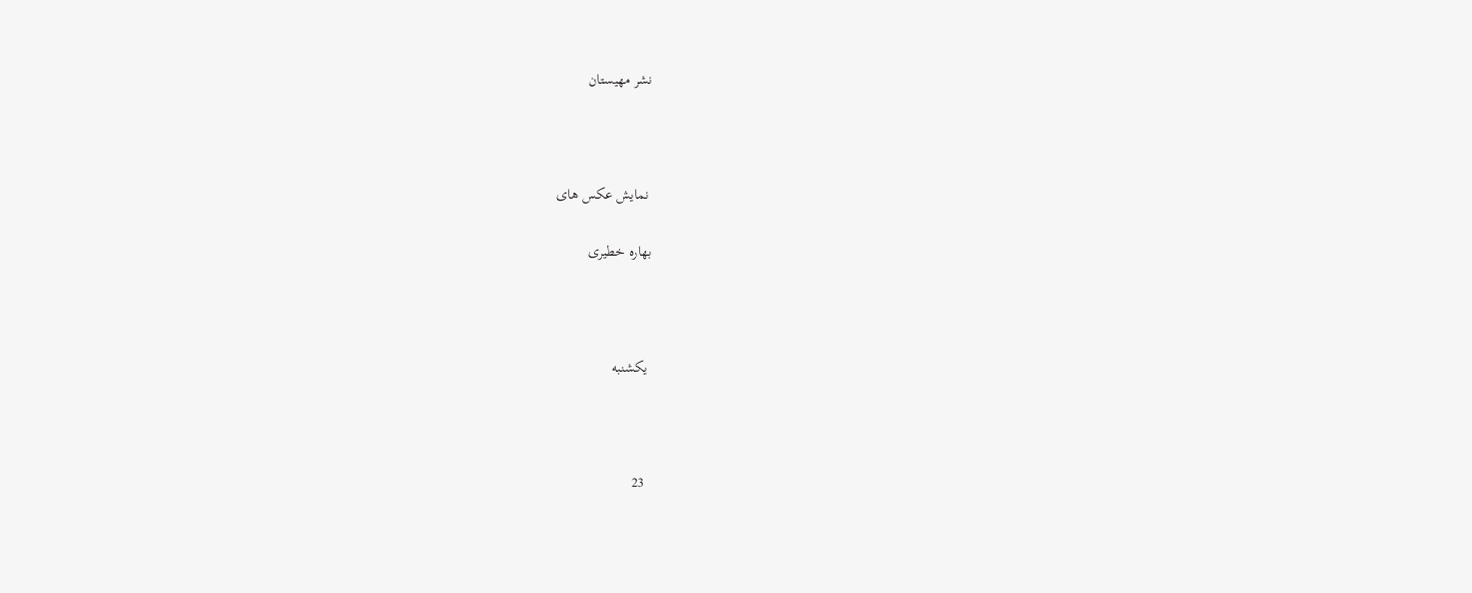نشر مهیستان



 نمایش عکس های

بهاره خطیری



 یکشنبه



  23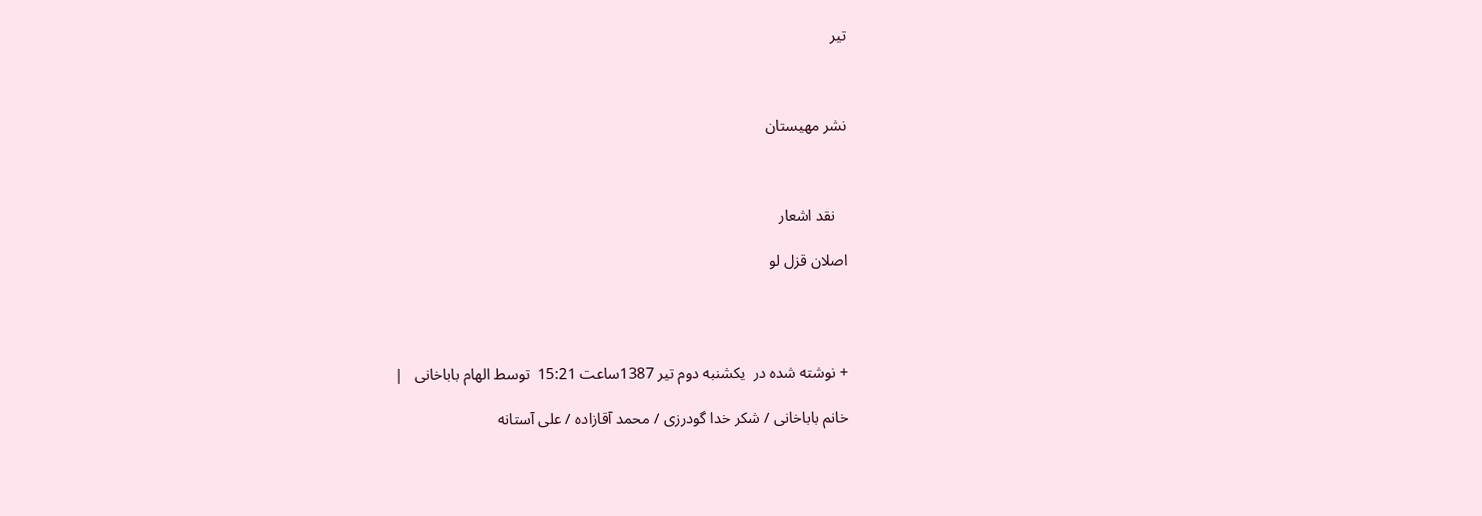تیر



نشر مهیستان



   نقد اشعار

اصلان قزل لو




+ نوشته شده در  یکشنبه دوم تیر 1387ساعت 15:21  توسط الهام باباخانی   |

خانم باباخانی / شکر خدا گودرزی / محمد آقازاده / علی آستانه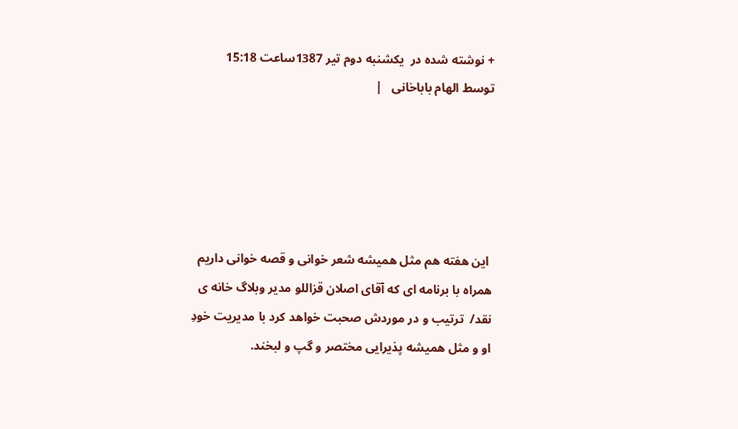+ نوشته شده در  یکشنبه دوم تیر 1387ساعت 15:18  توسط الهام باباخانی   |





 این هفته هم مثل همیشه شعر خوانی و قصه خوانی داریم همراه با برنامه ای که آقای اصلان قزاللو مدیر وبلاگ خانه ی نقد/  ترتیب و در موردش صحبت خواهد کرد با مدیریت خودِ او و مثل همیشه پذیرایی مختصر و گپ و لبخند.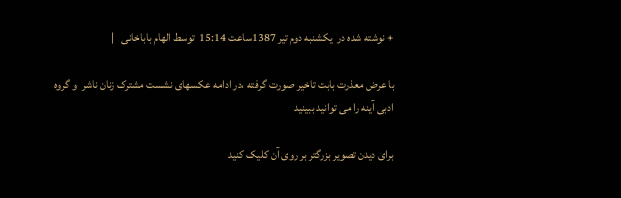+ نوشته شده در  یکشنبه دوم تیر 1387ساعت 15:14  توسط الهام باباخانی   |

با عرض معذرت بابت تاخیر صورت گرفته ،در ادامه عکسهای نشست مشترک زنان ناشر  و گروه ادبی آینه را می توانید ببینید

برای دیدن تصویر بزرگتر بر روی آن کلیک کنید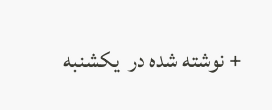+ نوشته شده در  یکشنبه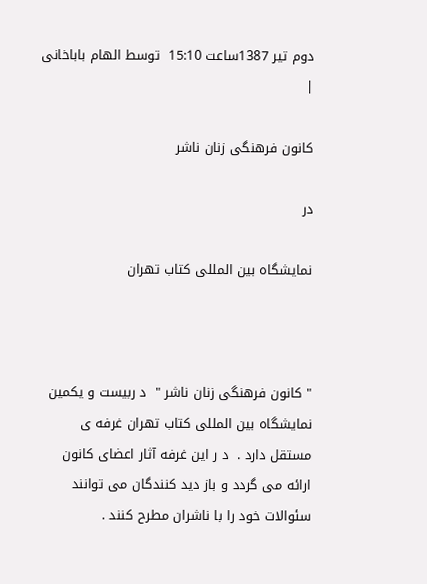دوم تیر 1387ساعت 15:10  توسط الهام باباخانی   |

کانون فرهنگی زنان ناشر

در

نمایشگاه بین المللی کتاب تهران



" کانون فرهنگی زنان ناشر "  د ربیست و یکمین نمایشگاه بین المللی کتاب تهران غرفه ی مستقل دارد .  د ر این غرفه آثار اعضای کانون ارائه می گردد و باز دید کنندگان می توانند سئوالات خود را با ناشران مطرح کنند .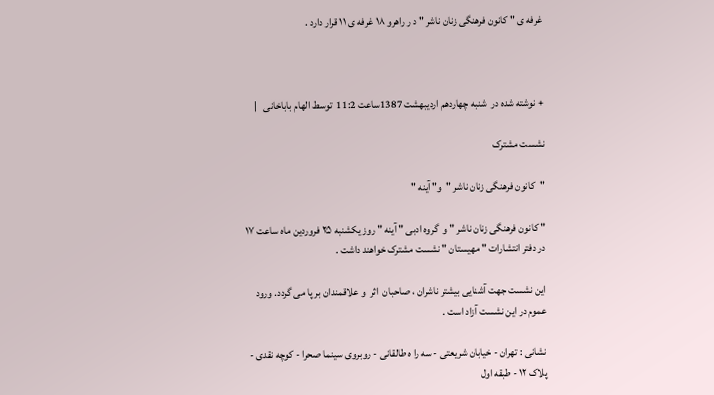غرفه ی " کانون فرهنگی زنان ناشر " د ر راهرو ۱۸ غرفه ی ۱۱ قرار دارد .



+ نوشته شده در  شنبه چهاردهم اردیبهشت 1387ساعت 11:2  توسط الهام باباخانی   |

نشست مشترک

"کانون فرهنگی زنان ناشر "و" آینه "

" کانون فرهنگی زنان ناشر " و  گروه ادبی " آینه " روز یکشنبه ۲۵ فروردین ماه ساعت ۱۷ در دفتر انتشارات " مهیستان " نشست مشترک خواهند داشت .

این نشست جهت آشنایی بیشتر ناشران ، صاحبان  اثر  و علاقمندان بر پا می گردد. ورود عموم در این نشست آزاد است .

نشانی : تهران - خیابان شریعتی - سه را ه طالقانی - روبروی سینما صحرا - کوچه نقدی - پلاک ۱۲ - طبقه اول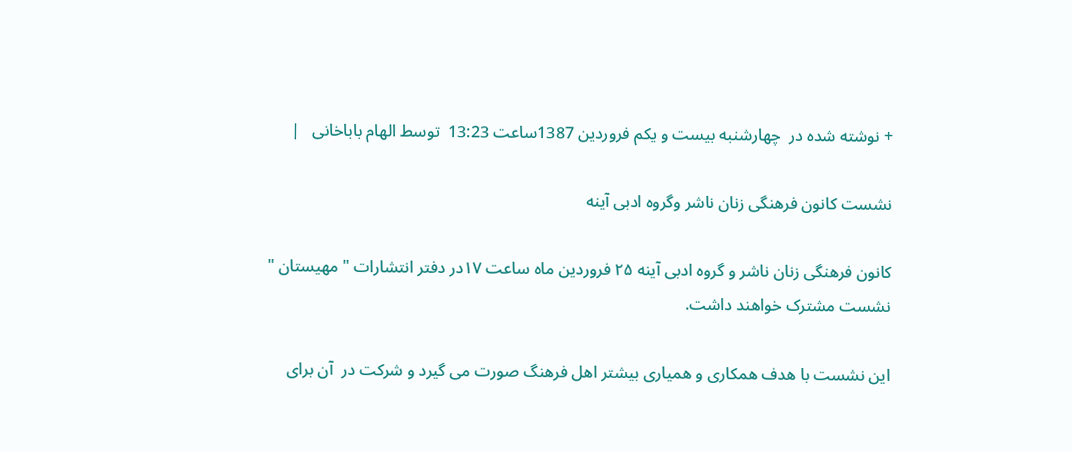+ نوشته شده در  چهارشنبه بیست و یکم فروردین 1387ساعت 13:23  توسط الهام باباخانی   |

نشست کانون فرهنگی زنان ناشر وگروه ادبی آینه

کانون فرهنگی زنان ناشر و گروه ادبی آینه ۲۵ فروردین ماه ساعت ۱۷در دفتر انتشارات " مهیستان " نشست مشترک خواهند داشت.

این نشست با هدف همکاری و همیاری بیشتر اهل فرهنگ صورت می گیرد و شرکت در  آن برای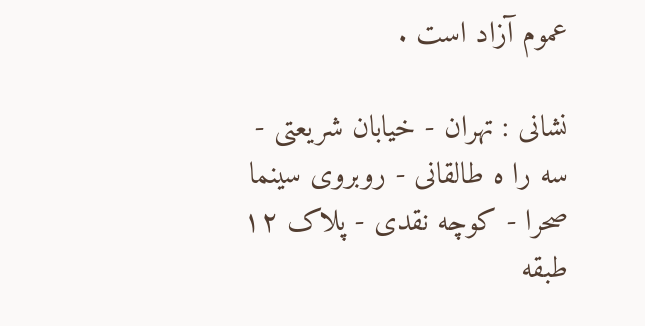عموم آزاد است .

نشانی : تهران - خیابان شریعتی - سه را ه طالقانی - روبروی سینما صحرا - کوچه نقدی - پلاک ۱۲ طبقه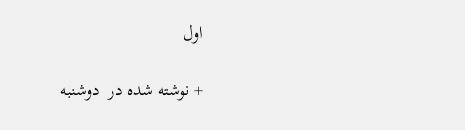اول

+ نوشته شده در  دوشنبه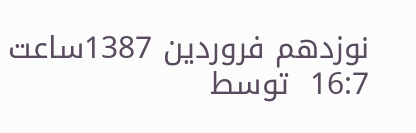نوزدهم فروردین 1387ساعت 16:7  توسط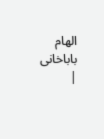الهام باباخانی   |